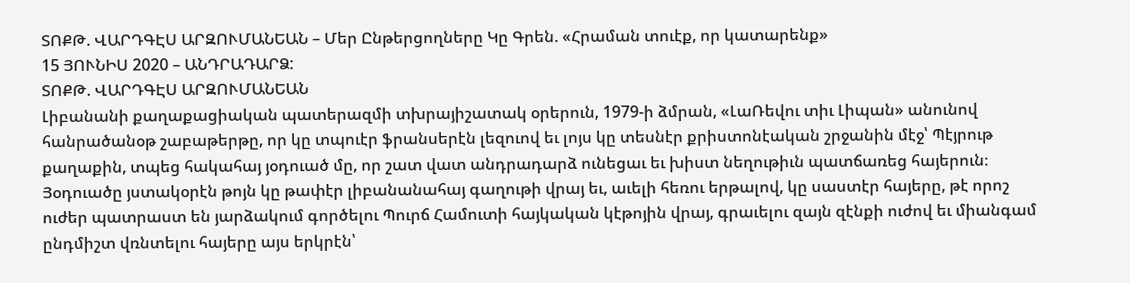ՏՈՔԹ. ՎԱՐԴԳԷՍ ԱՐԶՈՒՄԱՆԵԱՆ – Մեր Ընթերցողները Կը Գրեն. «Հրաման տուէք, որ կատարենք»
15 ՅՈՒՆԻՍ 2020 – ԱՆԴՐԱԴԱՐՁ:
ՏՈՔԹ. ՎԱՐԴԳԷՍ ԱՐԶՈՒՄԱՆԵԱՆ
Լիբանանի քաղաքացիական պատերազմի տխրայիշատակ օրերուն, 1979-ի ձմրան, «ԼաՌեվու տիւ Լիպան» անունով հանրածանօթ շաբաթերթը, որ կը տպուէր ֆրանսերէն լեզուով եւ լոյս կը տեսնէր քրիստոնէական շրջանին մէջ՝ Պէյրութ քաղաքին, տպեց հակահայ յօդուած մը, որ շատ վատ անդրադարձ ունեցաւ եւ խիստ նեղութիւն պատճառեց հայերուն։ Յօդուածը յստակօրէն թոյն կը թափէր լիբանանահայ գաղութի վրայ եւ, աւելի հեռու երթալով, կը սաստէր հայերը, թէ որոշ ուժեր պատրաստ են յարձակում գործելու Պուրճ Համուտի հայկական կէթոյին վրայ, գրաւելու զայն զէնքի ուժով եւ միանգամ ընդմիշտ վռնտելու հայերը այս երկրէն՝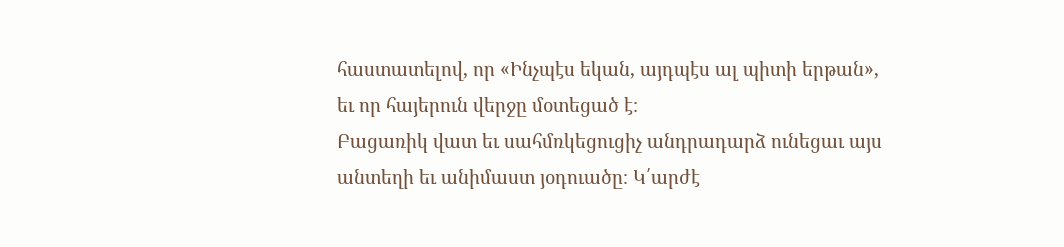հաստատելով, որ «Ինչպէս եկան, այդպէս ալ պիտի երթան», եւ որ հայերուն վերջը մօտեցած է։
Բացառիկ վատ եւ սահմռկեցուցիչ անդրադարձ ունեցաւ այս անտեղի եւ անիմաստ յօդուածը։ Կ՛արժէ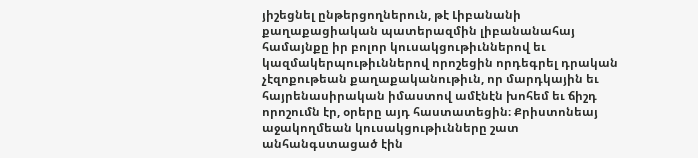յիշեցնել ընթերցողներուն, թէ Լիբանանի քաղաքացիական պատերազմին լիբանանահայ համայնքը իր բոլոր կուսակցութիւններով եւ կազմակերպութիւններով որոշեցին որդեգրել դրական չէզոքութեան քաղաքականութիւն, որ մարդկային եւ հայրենասիրական իմաստով ամէնէն խոհեմ եւ ճիշդ որոշումն էր, օրերը այդ հաստատեցին։ Քրիստոնեայ աջակողմեան կուսակցութիւնները շատ անհանգստացած էին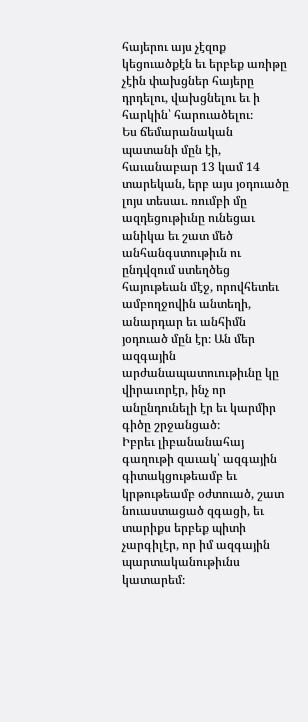հայերու այս չէզոք կեցուածքէն եւ երբեք առիթը չէին փախցներ հայերը դրդելու, վախցնելու եւ ի հարկին՝ հարուածելու։
Ես ճեմարանական պատանի մըն էի, հաւանաբար 13 կամ 14 տարեկան, երբ այս յօդուածը լոյս տեսաւ. ռումբի մը ազդեցութիւնը ունեցաւ անիկա եւ շատ մեծ անհանգստութիւն ու ընդվզում ստեղծեց հայութեան մէջ, որովհետեւ ամբողջովին անտեղի, անարդար եւ անհիմն յօդուած մըն էր։ Ան մեր ազգային արժանապատուութիւնը կը վիրաւորէր, ինչ որ անընդունելի էր եւ կարմիր գիծը շրջանցած։
Իբրեւ լիբանանահայ գաղութի զաւակ՝ ազգային գիտակցութեամբ եւ կրթութեամբ օժտուած, շատ նուաստացած զգացի, եւ տարիքս երբեք պիտի չարգիլէր, որ իմ ազգային պարտականութիւնս կատարեմ։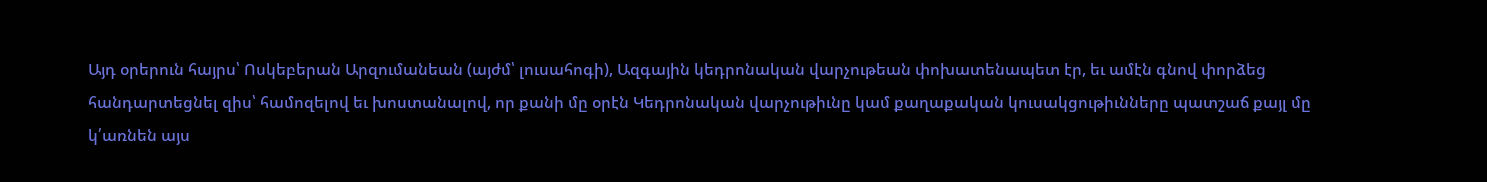Այդ օրերուն հայրս՝ Ոսկեբերան Արզումանեան (այժմ՝ լուսահոգի), Ազգային կեդրոնական վարչութեան փոխատենապետ էր, եւ ամէն գնով փորձեց հանդարտեցնել զիս՝ համոզելով եւ խոստանալով, որ քանի մը օրէն Կեդրոնական վարչութիւնը կամ քաղաքական կուսակցութիւնները պատշաճ քայլ մը կ՛առնեն այս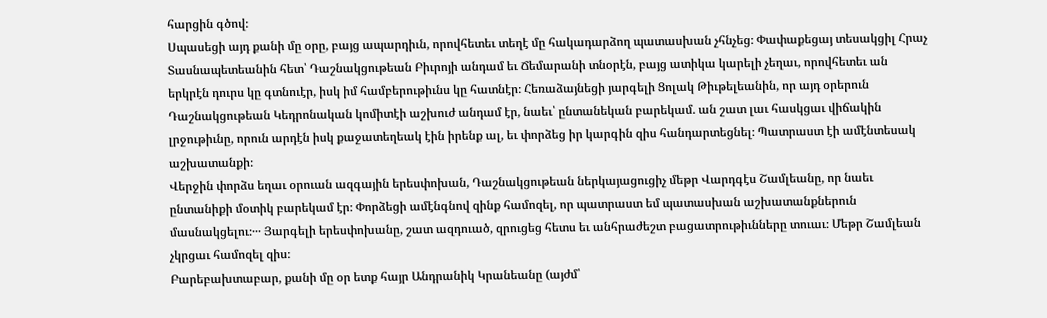հարցին գծով։
Սպասեցի այդ քանի մը օրը, բայց ապարդիւն, որովհետեւ տեղէ մը հակադարձող պատասխան չհնչեց։ Փափաքեցայ տեսակցիլ Հրաչ Տասնապետեանին հետ՝ Դաշնակցութեան Բիւրոյի անդամ եւ Ճեմարանի տնօրէն, բայց ատիկա կարելի չեղաւ, որովհետեւ ան երկրէն դուրս կը գտնուէր, իսկ իմ համբերութիւնս կը հատնէր։ Հեռաձայնեցի յարգելի Ցոլակ Թիւթելեանին, որ այդ օրերուն Դաշնակցութեան Կեդրոնական կոմիտէի աշխուժ անդամ էր, նաեւ՝ ընտանեկան բարեկամ. ան շատ լաւ հասկցաւ վիճակին լրջութիւնը, որուն արդէն իսկ քաջատեղեակ էին իրենք ալ, եւ փորձեց իր կարգին զիս հանդարտեցնել։ Պատրաստ էի ամէնտեսակ աշխատանքի։
Վերջին փորձս եղաւ օրուան ազգային երեսփոխան, Դաշնակցութեան ներկայացուցիչ մեթր Վարդգէս Շամլեանը, որ նաեւ ընտանիքի մօտիկ բարեկամ էր։ Փորձեցի ամէնգնով զինք համոզել, որ պատրաստ եմ պատասխան աշխատանքներուն մասնակցելու։․․․ Յարգելի երեսփոխանը, շատ ազդուած, զրուցեց հետս եւ անհրաժեշտ բացատրութիւնները տուաւ։ Մեթր Շամլեան չկրցաւ համոզել զիս։
Բարեբախտաբար, քանի մը օր ետք հայր Անդրանիկ Կրանեանը (այժմ՝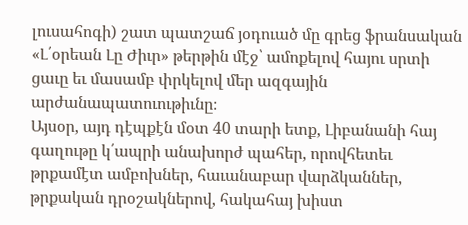լուսահոգի) շատ պատշաճ յօդուած մը գրեց ֆրանսական «Լ՛օրեան Լը Ժիւր» թերթին մէջ՝ ամոքելով հայու սրտի ցաւը եւ մասամբ փրկելով մեր ազգային արժանապատուութիւնը։
Այսօր, այդ դէպքէն մօտ 40 տարի ետք, Լիբանանի հայ գաղութը կ՛ապրի անախորժ պահեր, որովհետեւ թրքամէտ ամբոխներ, հաւանաբար վարձկաններ, թրքական դրօշակներով, հակահայ խիստ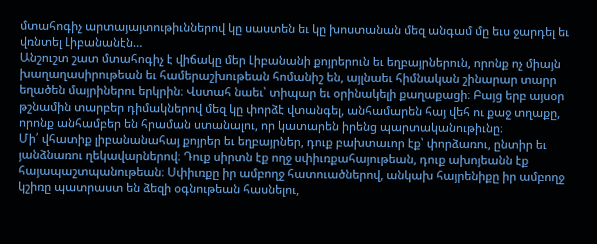մտահոգիչ արտայայտութիւններով կը սաստեն եւ կը խոստանան մեզ անգամ մը եւս ջարդել եւ վռնտել Լիբանանէն…
Անշուշտ շատ մտահոգիչ է վիճակը մեր Լիբանանի քոյրերուն եւ եղբայրներուն, որոնք ոչ միայն խաղաղասիրութեան եւ համերաշխութեան հոմանիշ են, այլնաեւ հիմնական շինարար տարր եղածեն մայրիներու երկրին։ Վստահ նաեւ՝ տիպար եւ օրինակելի քաղաքացի։ Բայց երբ այսօր թշնամին տարբեր դիմակներով մեզ կը փորձէ վտանգել, անհամարեն հայ վեհ ու քաջ տղաքը, որոնք անհամբեր են հրաման ստանալու, որ կատարեն իրենց պարտականութիւնը։
Մի՛ վհատիք լիբանանահայ քոյրեր եւ եղբայրներ, դուք բախտաւոր էք՝ փորձառու, ընտիր եւ յանձնառու ղեկավարներով։ Դուք սիրտն էք ողջ սփիւռքահայութեան, դուք ախոյեանն էք հայապաշտպանութեան։ Սփիւռքը իր ամբողջ հատուածներով, անկախ հայրենիքը իր ամբողջ կշիռը պատրաստ են ձեզի օգնութեան հասնելու,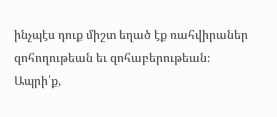ինչպէս դուք միշտ եղած էք ռահվիրաներ զոհողութեան եւ զոհաբերութեան։
Ապրի՛ք,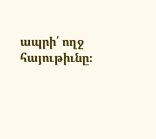ապրի՛ ողջ հայութիւնը։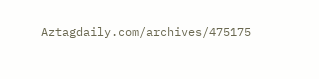Aztagdaily.com/archives/475175